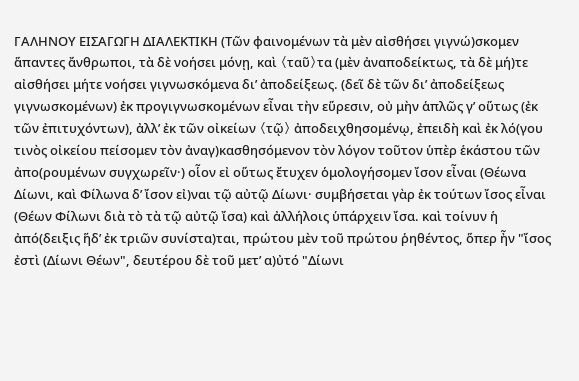ΓΑΛΗΝΟΥ ΕΙΣΑΓΩΓΗ ΔΙΑΛΕΚΤΙΚΗ (Τῶν φαινομένων τὰ μὲν αἰσθήσει γιγνώ)σκομεν ἅπαντες ἄνθρωποι, τὰ δὲ νοήσει μόνῃ, καὶ 〈ταῦ〉τα (μὲν ἀναποδείκτως, τὰ δὲ μή)τε αἰσθήσει μήτε νοήσει γιγνωσκόμενα δι’ ἀποδείξεως. (δεῖ δὲ τῶν δι’ ἀποδείξεως γιγνωσκομένων) ἐκ προγιγνωσκομένων εἶναι τὴν εὕρεσιν, οὐ μὴν ἁπλῶς γ’ οὕτως (ἐκ τῶν ἐπιτυχόντων), ἀλλ’ ἐκ τῶν οἰκείων 〈τῷ〉 ἀποδειχθησομένῳ, ἐπειδὴ καὶ ἐκ λό(γου τινὸς οἰκείου πείσομεν τὸν ἀναγ)κασθησόμενον τὸν λόγον τοῦτον ὑπὲρ ἑκάστου τῶν ἀπο(ρουμένων συγχωρεῖν·) οἷον εἰ οὕτως ἔτυχεν ὁμολογήσομεν ἴσον εἶναι (Θέωνα Δίωνι, καὶ Φίλωνα δ’ ἴσον εἰ)ναι τῷ αὐτῷ Δίωνι· συμβήσεται γὰρ ἐκ τούτων ἴσος εἶναι (Θέων Φίλωνι διὰ τὸ τὰ τῷ αὐτῷ ἴσα) καὶ ἀλλήλοις ὑπάρχειν ἴσα. καὶ τοίνυν ἡ ἀπό(δειξις ἥδ’ ἐκ τριῶν συνίστα)ται, πρώτου μὲν τοῦ πρώτου ῥηθέντος, ὅπερ ἦν "ἴσος ἐστὶ (Δίωνι Θέων", δευτέρου δὲ τοῦ μετ’ α)ὐτό "Δίωνι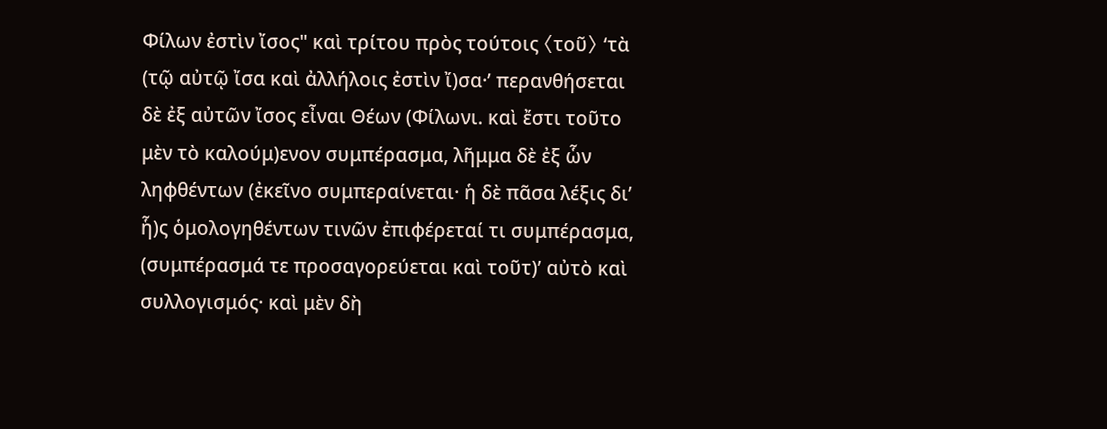Φίλων ἐστὶν ἴσος" καὶ τρίτου πρὸς τούτοις 〈τοῦ〉 ‘τὰ (τῷ αὐτῷ ἴσα καὶ ἀλλήλοις ἐστὶν ἴ)σα·’ περανθήσεται δὲ ἐξ αὐτῶν ἴσος εἶναι Θέων (Φίλωνι. καὶ ἔστι τοῦτο μὲν τὸ καλούμ)ενον συμπέρασμα, λῆμμα δὲ ἐξ ὧν ληφθέντων (ἐκεῖνο συμπεραίνεται· ἡ δὲ πᾶσα λέξις δι’ ἧ)ς ὁμολογηθέντων τινῶν ἐπιφέρεταί τι συμπέρασμα, (συμπέρασμά τε προσαγορεύεται καὶ τοῦτ)’ αὐτὸ καὶ συλλογισμός· καὶ μὲν δὴ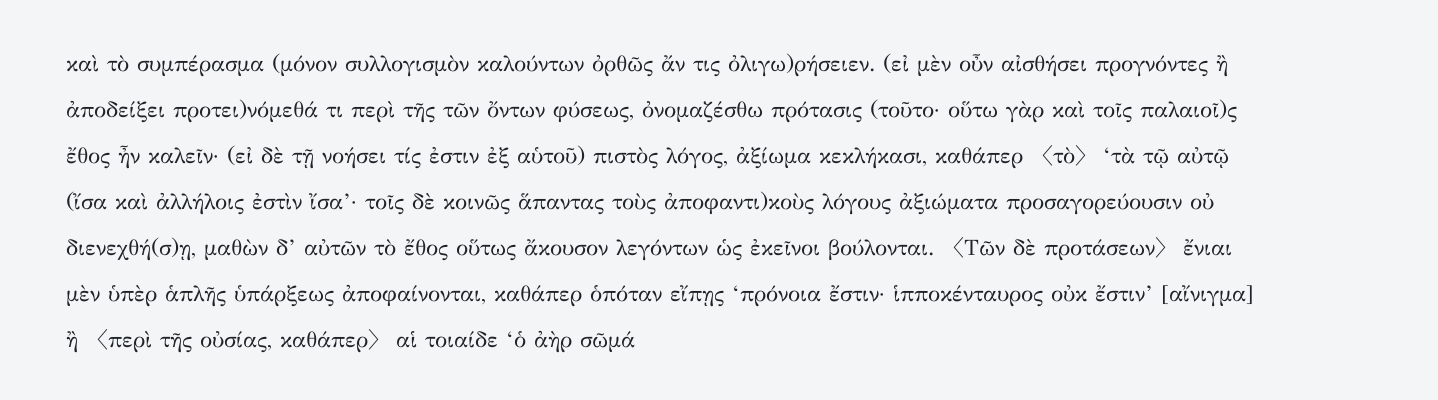καὶ τὸ συμπέρασμα (μόνον συλλογισμὸν καλούντων ὀρθῶς ἄν τις ὀλιγω)ρήσειεν. (εἰ μὲν οὖν αἰσθήσει προγνόντες ἢ ἀποδείξει προτει)νόμεθά τι περὶ τῆς τῶν ὄντων φύσεως, ὀνομαζέσθω πρότασις (τοῦτο· οὕτω γὰρ καὶ τοῖς παλαιοῖ)ς ἔθος ἦν καλεῖν· (εἰ δὲ τῇ νοήσει τίς ἐστιν ἐξ αὑτοῦ) πιστὸς λόγος, ἀξίωμα κεκλήκασι, καθάπερ 〈τὸ〉 ‘τὰ τῷ αὐτῷ (ἴσα καὶ ἀλλήλοις ἐστὶν ἴσα’· τοῖς δὲ κοινῶς ἅπαντας τοὺς ἀποφαντι)κοὺς λόγους ἀξιώματα προσαγορεύουσιν οὐ διενεχθή(σ)ῃ, μαθὼν δ’ αὐτῶν τὸ ἔθος οὕτως ἄκουσον λεγόντων ὡς ἐκεῖνοι βούλονται. 〈Τῶν δὲ προτάσεων〉 ἔνιαι μὲν ὑπὲρ ἁπλῆς ὑπάρξεως ἀποφαίνονται, καθάπερ ὁπόταν εἴπῃς ‘πρόνοια ἔστιν· ἱπποκένταυρος οὐκ ἔστιν’ [αἴνιγμα] ἢ 〈περὶ τῆς οὐσίας, καθάπερ〉 αἱ τοιαίδε ‘ὁ ἀὴρ σῶμά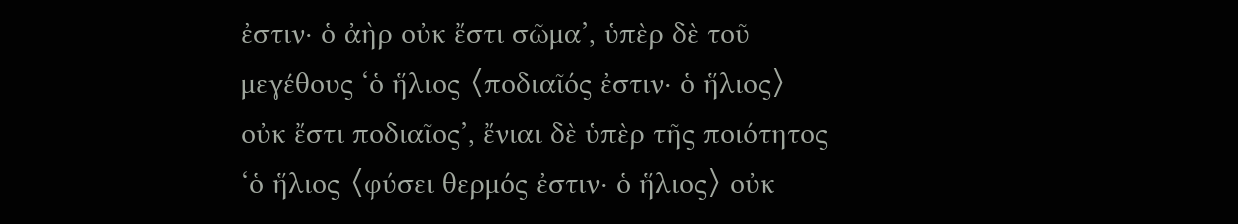ἐστιν· ὁ ἀὴρ οὐκ ἔστι σῶμα’, ὑπὲρ δὲ τοῦ μεγέθους ‘ὁ ἥλιος 〈ποδιαῖός ἐστιν· ὁ ἥλιος〉 οὐκ ἔστι ποδιαῖος’, ἔνιαι δὲ ὑπὲρ τῆς ποιότητος ‘ὁ ἥλιος 〈φύσει θερμός ἐστιν· ὁ ἥλιος〉 οὐκ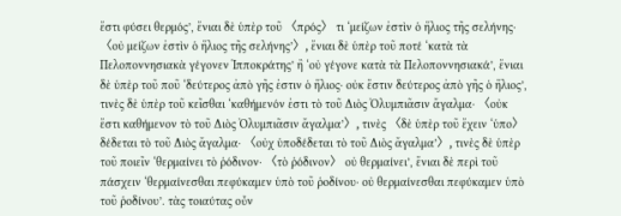ἔστι φύσει θερμός’, ἔνιαι δὲ ὑπὲρ τοῦ 〈πρός〉 τι ‘μείζων ἐστὶν ὁ ἥλιος τῆς σελήνης· 〈οὐ μείζων ἐστὶν ὁ ἥλιος τῆς σελήνης’〉, ἔνιαι δὲ ὑπὲρ τοῦ ποτέ ‘κατὰ τὰ Πελοποννησιακὰ γέγονεν Ἱπποκράτης’ ἢ ‘οὐ γέγονε κατὰ τὰ Πελοποννησιακά’, ἔνιαι δὲ ὑπὲρ τοῦ ποῦ ‘δεύτερος ἀπὸ γῆς ἐστιν ὁ ἥλιος· οὐκ ἔστιν δεύτερος ἀπὸ γῆς ὁ ἥλιος’, τινὲς δὲ ὑπὲρ τοῦ κεῖσθαι ‘καθήμενόν ἐστι τὸ τοῦ Διὸς Ὀλυμπιᾶσιν ἄγαλμα· 〈οὐκ ἔστι καθήμενον τὸ τοῦ Διὸς Ὀλυμπιᾶσιν ἄγαλμα’〉, τινὲς 〈δὲ ὑπὲρ τοῦ ἔχειν ‘ὑπο〉δέδεται τὸ τοῦ Διὸς ἄγαλμα· 〈οὐχ ὑποδέδεται τὸ τοῦ Διὸς ἄγαλμα’〉, τινὲς δὲ ὑπὲρ τοῦ ποιεῖν ‘θερμαίνει τὸ ῥόδινον· 〈τὸ ῥόδινον〉 οὐ θερμαίνει’, ἔνιαι δὲ περὶ τοῦ πάσχειν ‘θερμαίνεσθαι πεφύκαμεν ὑπὸ τοῦ ῥοδίνου· οὐ θερμαίνεσθαι πεφύκαμεν ὑπὸ τοῦ ῥοδίνου’. τὰς τοιαύτας οὖν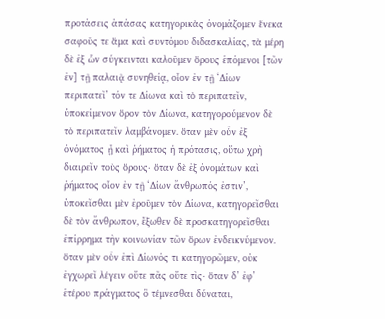προτάσεις ἁπάσας κατηγορικὰς ὀνομάζομεν ἕνεκα σαφοῦς τε ἅμα καὶ συντόμου διδασκαλίας, τὰ μέρη δὲ ἐξ ὧν σύγκεινται καλοῦμεν ὅρους ἑπόμενοι [τῶν ἐν] τῇ παλαιᾷ συνηθείᾳ, οἷον ἐν τῇ ‘Δίων περιπατεῖ’ τόν τε Δίωνα καὶ τὸ περιπατεῖν, ὑποκείμενον ὅρον τὸν Δίωνα, κατηγορούμενον δὲ τὸ περιπατεῖν λαμβάνομεν. ὅταν μὲν οὖν ἐξ ὀνόματος ᾖ καὶ ῥήματος ἡ πρότασις, οὕτω χρὴ διαιρεῖν τοὺς ὅρους· ὅταν δὲ ἐξ ὀνομάτων καὶ ῥήματος οἷον ἐν τῇ ‘Δίων ἄνθρωπός ἐστιν’, ὑποκεῖσθαι μὲν ἐροῦμεν τὸν Δίωνα, κατηγορεῖσθαι δὲ τὸν ἄνθρωπον, ἔξωθεν δὲ προσκατηγορεῖσθαι ἐπίρρημα τὴν κοινωνίαν τῶν ὅρων ἐνδεικνύμενον. ὅταν μὲν οὖν ἐπὶ Δίωνός τι κατηγορῶμεν, οὐκ ἐγχωρεῖ λέγειν οὔτε πᾶς οὔτε τὶς· ὅταν δ’ ἐφ’ ἑτέρου πράγματος ὃ τέμνεσθαι δύναται,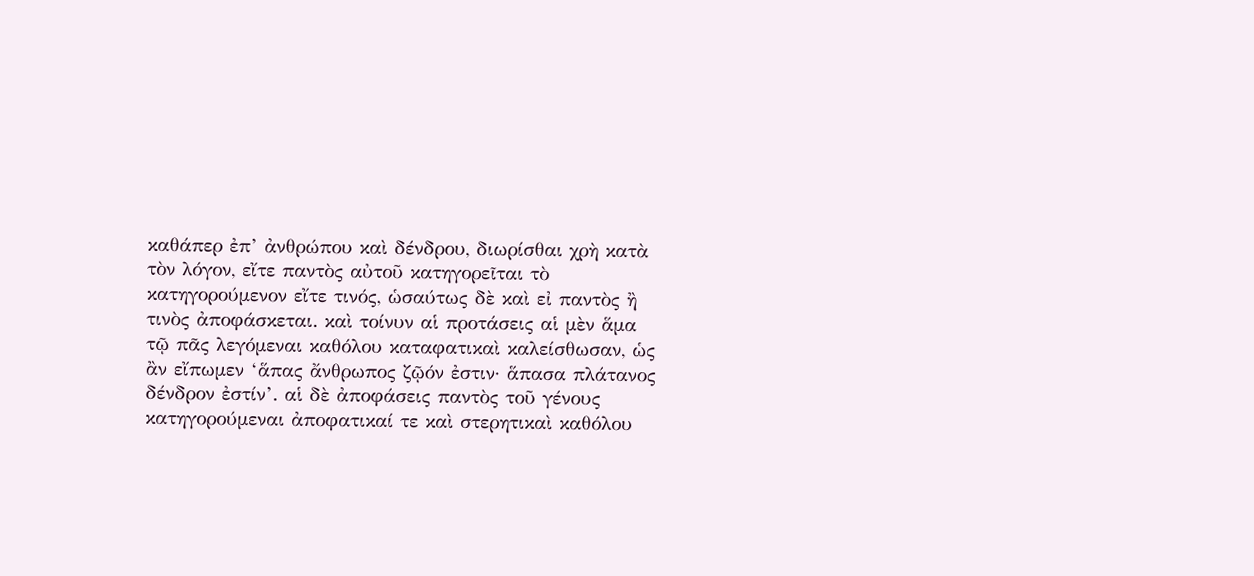καθάπερ ἐπ’ ἀνθρώπου καὶ δένδρου, διωρίσθαι χρὴ κατὰ τὸν λόγον, εἴτε παντὸς αὐτοῦ κατηγορεῖται τὸ κατηγορούμενον εἴτε τινός, ὡσαύτως δὲ καὶ εἰ παντὸς ἢ τινὸς ἀποφάσκεται. καὶ τοίνυν αἱ προτάσεις αἱ μὲν ἅμα τῷ πᾶς λεγόμεναι καθόλου καταφατικαὶ καλείσθωσαν, ὡς ἂν εἴπωμεν ‘ἅπας ἄνθρωπος ζῷόν ἐστιν· ἅπασα πλάτανος δένδρον ἐστίν’. αἱ δὲ ἀποφάσεις παντὸς τοῦ γένους κατηγορούμεναι ἀποφατικαί τε καὶ στερητικαὶ καθόλου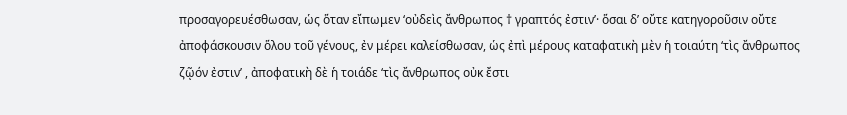προσαγορευέσθωσαν, ὡς ὅταν εἴπωμεν ‘οὐδεὶς ἄνθρωπος † γραπτός ἐστιν’· ὅσαι δ’ οὔτε κατηγοροῦσιν οὔτε ἀποφάσκουσιν ὅλου τοῦ γένους, ἐν μέρει καλείσθωσαν, ὡς ἐπὶ μέρους καταφατικὴ μὲν ἡ τοιαύτη ‘τὶς ἄνθρωπος ζῷόν ἐστιν’ , ἀποφατικὴ δὲ ἡ τοιάδε ‘τὶς ἄνθρωπος οὐκ ἔστι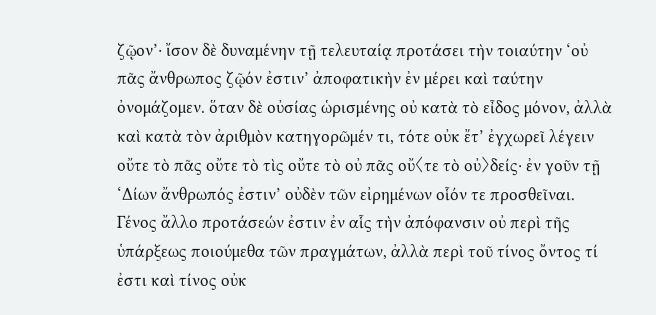ζῷον’· ἴσον δὲ δυναμένην τῇ τελευταίᾳ προτάσει τὴν τοιαύτην ‘οὐ πᾶς ἄνθρωπος ζῷόν ἐστιν’ ἀποφατικὴν ἐν μέρει καὶ ταύτην ὀνομάζομεν. ὅταν δὲ οὐσίας ὡρισμένης οὐ κατὰ τὸ εἶδος μόνον, ἀλλὰ καὶ κατὰ τὸν ἀριθμὸν κατηγορῶμέν τι, τότε οὐκ ἔτ’ ἐγχωρεῖ λέγειν οὔτε τὸ πᾶς οὔτε τὸ τὶς οὔτε τὸ οὐ πᾶς οὔ〈τε τὸ οὐ〉δείς· ἐν γοῦν τῇ ‘Δίων ἄνθρωπός ἐστιν’ οὐδὲν τῶν εἰρημένων οἷόν τε προσθεῖναι. Γένος ἄλλο προτάσεών ἐστιν ἐν αἷς τὴν ἀπόφανσιν οὐ περὶ τῆς ὑπάρξεως ποιούμεθα τῶν πραγμάτων, ἀλλὰ περὶ τοῦ τίνος ὄντος τί ἐστι καὶ τίνος οὐκ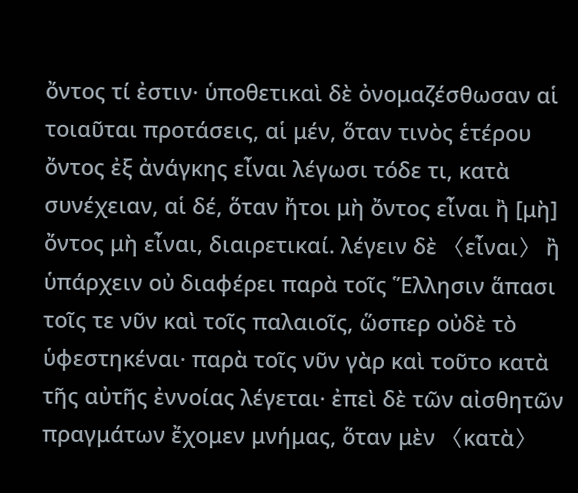ὄντος τί ἐστιν· ὑποθετικαὶ δὲ ὀνομαζέσθωσαν αἱ τοιαῦται προτάσεις, αἱ μέν, ὅταν τινὸς ἑτέρου ὄντος ἐξ ἀνάγκης εἶναι λέγωσι τόδε τι, κατὰ συνέχειαν, αἱ δέ, ὅταν ἤτοι μὴ ὄντος εἶναι ἢ [μὴ] ὄντος μὴ εἶναι, διαιρετικαί. λέγειν δὲ 〈εἶναι〉 ἢ ὑπάρχειν οὐ διαφέρει παρὰ τοῖς Ἕλλησιν ἅπασι τοῖς τε νῦν καὶ τοῖς παλαιοῖς, ὥσπερ οὐδὲ τὸ ὑφεστηκέναι· παρὰ τοῖς νῦν γὰρ καὶ τοῦτο κατὰ τῆς αὐτῆς ἐννοίας λέγεται· ἐπεὶ δὲ τῶν αἰσθητῶν πραγμάτων ἔχομεν μνήμας, ὅταν μὲν 〈κατὰ〉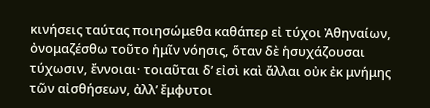κινήσεις ταύτας ποιησώμεθα καθάπερ εἰ τύχοι Ἀθηναίων, ὀνομαζέσθω τοῦτο ἡμῖν νόησις, ὅταν δὲ ἡσυχάζουσαι τύχωσιν, ἔννοιαι· τοιαῦται δ’ εἰσὶ καὶ ἄλλαι οὐκ ἐκ μνήμης τῶν αἰσθήσεων, ἀλλ’ ἔμφυτοι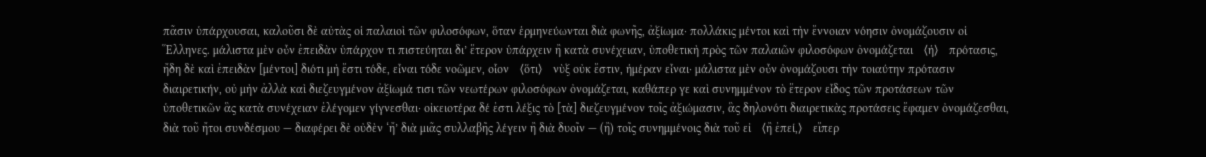πᾶσιν ὑπάρχουσαι, καλοῦσι δὲ αὐτὰς οἱ παλαιοὶ τῶν φιλοσόφων, ὅταν ἑρμηνεύωνται διὰ φωνῆς, ἀξίωμα· πολλάκις μέντοι καὶ τὴν ἔννοιαν νόησιν ὀνομάζουσιν οἱ Ἕλληνες. μάλιστα μὲν οὖν ἐπειδὰν ὑπάρχον τι πιστεύηται δι’ ἕτερον ὑπάρχειν ἢ κατὰ συνέχειαν, ὑποθετικὴ πρὸς τῶν παλαιῶν φιλοσόφων ὀνομάζεται 〈ἡ〉 πρότασις, ἤδη δὲ καὶ ἐπειδὰν [μέντοι] διότι μὴ ἔστι τόδε, εἶναι τόδε νοῶμεν, οἷον 〈ὅτι〉 νὺξ οὐκ ἔστιν, ἡμέραν εἶναι· μάλιστα μὲν οὖν ὀνομάζουσι τὴν τοιαύτην πρότασιν διαιρετικήν, οὐ μὴν ἀλλὰ καὶ διεζευγμένον ἀξίωμά τισι τῶν νεωτέρων φιλοσόφων ὀνομάζεται, καθάπερ γε καὶ συνημμένον τὸ ἕτερον εἶδος τῶν προτάσεων τῶν ὑποθετικῶν ἃς κατὰ συνέχειαν ἐλέγομεν γίγνεσθαι· οἰκειοτέρα δέ ἐστι λέξις τὸ [τὰ] διεζευγμένον τοῖς ἀξιώμασιν, ἃς δηλονότι διαιρετικὰς προτάσεις ἔφαμεν ὀνομάζεσθαι, διὰ τοῦ ἤτοι συνδέσμου — διαφέρει δὲ οὐδὲν ‘ἤ’ διὰ μιᾶς συλλαβῆς λέγειν ἢ διὰ δυοῖν — (ἢ) τοῖς συνημμένοις διὰ τοῦ εἰ 〈ἢ ἐπεί,〉 εἴπερ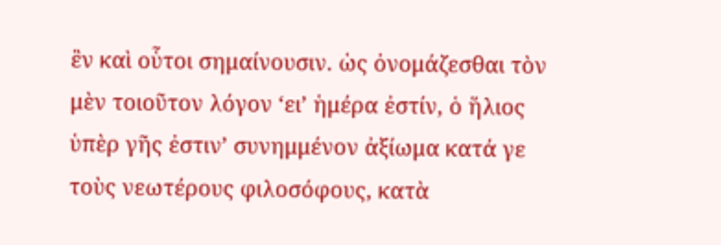ἓν καὶ οὗτοι σημαίνουσιν. ὡς ὀνομάζεσθαι τὸν μὲν τοιοῦτον λόγον ‘ει’ ἡμέρα ἐστίν, ὁ ἥλιος ὑπὲρ γῆς ἐστιν’ συνημμένον ἀξίωμα κατά γε τοὺς νεωτέρους φιλοσόφους, κατὰ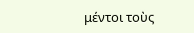μέντοι τοὺς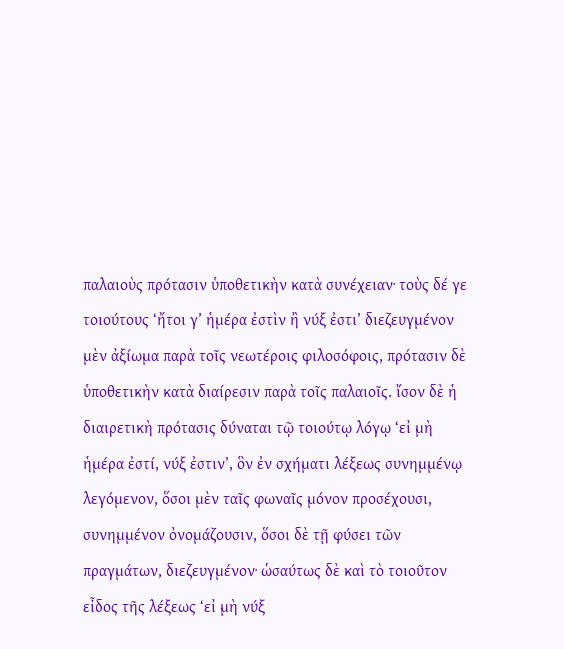παλαιοὺς πρότασιν ὑποθετικὴν κατὰ συνέχειαν· τοὺς δέ γε τοιούτους ‘ἤτοι γ’ ἡμέρα ἐστὶν ἢ νύξ ἐστι’ διεζευγμένον μὲν ἀξίωμα παρὰ τοῖς νεωτέροις φιλοσόφοις, πρότασιν δὲ ὑποθετικὴν κατὰ διαίρεσιν παρὰ τοῖς παλαιοῖς. ἴσον δὲ ἡ διαιρετικὴ πρότασις δύναται τῷ τοιούτῳ λόγῳ ‘εἰ μὴ ἡμέρα ἐστί, νύξ ἐστιν’, ὃν ἐν σχήματι λέξεως συνημμένῳ λεγόμενον, ὅσοι μὲν ταῖς φωναῖς μόνον προσέχουσι, συνημμένον ὀνομάζουσιν, ὅσοι δὲ τῇ φύσει τῶν πραγμάτων, διεζευγμένον· ὡσαύτως δὲ καὶ τὸ τοιοῦτον εἶδος τῆς λέξεως ‘εἰ μὴ νύξ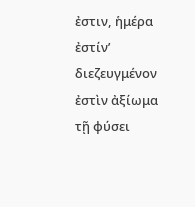ἐστιν, ἡμέρα ἐστίν’ διεζευγμένον ἐστὶν ἀξίωμα τῇ φύσει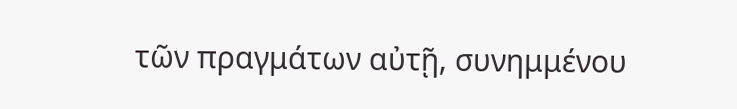τῶν πραγμάτων αὐτῇ, συνημμένου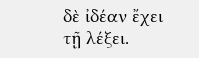δὲ ἰδέαν ἔχει τῇ λέξει.